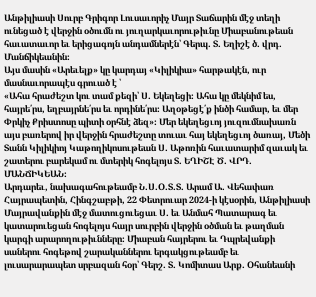Անթիլիասի Սուրբ Գրիգոր Լուսաւորիչ Մայր Տաճարին մէջ տեղի ունեցած է վերջին օծումն ու յուղարկաւորութիւնը Միաբանութեան հաւատաւոր եւ երիցագոյն անդամներէն՝ Գերպ. Տ. Եղիշէ ծ. վրդ. Մանճիկեանին։
Այս մասին «Արեւելք» կը կարդայ «Կիլիկիա» հարթակէն, ուր մասնաւորապէս գրուած է ՝
«Ահա հրաժեշտ կու տամ քեզի՝ Ս. Եկեղեցի։ Ահա կը մեկնիմ ես, հայրե՛րս, եղբայրնե՛րս եւ որդինե՛րս։ Աղօթեցէ՛ք ինծի համար, եւ մեր Փրկիչ Քրիստոսը պիտի օրհնէ ձեզ»։ Մեր եկեղեցւոյ յուզումնախառն այս բառերով իր վերջին հրաժեշտը տուաւ հայ եկեղեցւոյ ծառայ, Մեծի Տանն Կիլիկիոյ Կաթողիկոսութեան Ս. Աթոռին հաւատարիմ զաւակ եւ շատերու բարեկամ ու մտերիկ հոգելոյս Տ. ԵՂԻՇԷ Ծ. ՎՐԴ. ՄԱՆՃԻԿԵԱՆ։
Արդարեւ, նախագահութեամբ Ն.Ս.Օ.Տ.Տ. Արամ Ա. Վեհափառ Հայրապետին, Հինգշաբթի, 22 Փետրուար 2024-ի կէսօրին, Անթիլիասի Մայրավանքին մէջ մատուցուեցաւ Ս. եւ Անմահ Պատարագ եւ կատարուեցան հոգելոյս հայր սուրբին վերջին օծման եւ թաղման կարգի արարողութիւնները։ Միաբան հայրերու եւ Դպրեվանքի սաներու հոգեթով շարականներու երգակցութեամբ եւ լուսարարապետ սրբազան հօր՝ Գերշ. Տ. Կոմիտաս Արք. Օհանեանի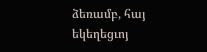ձեռամբ, հայ եկեղեցւոյ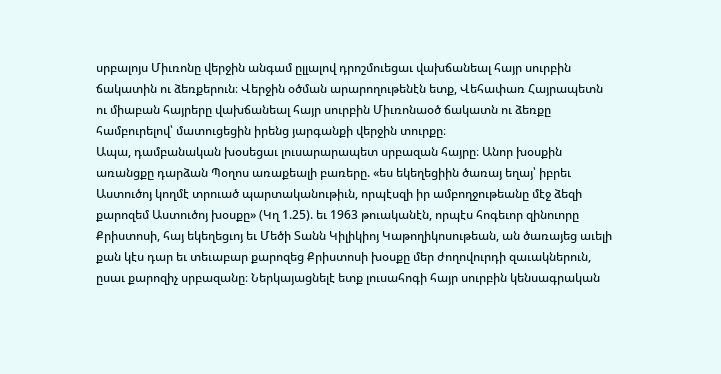սրբալոյս Միւռոնը վերջին անգամ ըլլալով դրոշմուեցաւ վախճանեալ հայր սուրբին ճակատին ու ձեռքերուն։ Վերջին օծման արարողութենէն ետք, Վեհափառ Հայրապետն ու միաբան հայրերը վախճանեալ հայր սուրբին Միւռոնաօծ ճակատն ու ձեռքը համբուրելով՝ մատուցեցին իրենց յարգանքի վերջին տուրքը։
Ապա, դամբանական խօսեցաւ լուսարարապետ սրբազան հայրը։ Անոր խօսքին առանցքը դարձան Պօղոս առաքեալի բառերը. «ես եկեղեցիին ծառայ եղայ՝ իբրեւ Աստուծոյ կողմէ տրուած պարտականութիւն, որպէսզի իր ամբողջութեանը մէջ ձեզի քարոզեմ Աստուծոյ խօսքը» (Կղ 1.25). եւ 1963 թուականէն, որպէս հոգեւոր զինուորը Քրիստոսի, հայ եկեղեցւոյ եւ Մեծի Տանն Կիլիկիոյ Կաթողիկոսութեան, ան ծառայեց աւելի քան կէս դար եւ տեւաբար քարոզեց Քրիստոսի խօսքը մեր ժողովուրդի զաւակներուն, ըսաւ քարոզիչ սրբազանը։ Ներկայացնելէ ետք լուսահոգի հայր սուրբին կենսագրական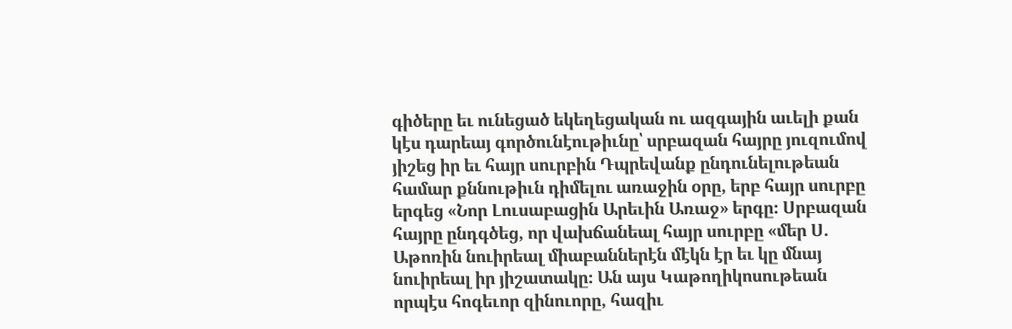գիծերը եւ ունեցած եկեղեցական ու ազգային աւելի քան կէս դարեայ գործունէութիւնը՝ սրբազան հայրը յուզումով յիշեց իր եւ հայր սուրբին Դպրեվանք ընդունելութեան համար քննութիւն դիմելու առաջին օրը, երբ հայր սուրբը երգեց «Նոր Լուսաբացին Արեւին Առաջ» երգը։ Սրբազան հայրը ընդգծեց, որ վախճանեալ հայր սուրբը «մեր Ս. Աթոռին նուիրեալ միաբաններէն մէկն էր եւ կը մնայ նուիրեալ իր յիշատակը։ Ան այս Կաթողիկոսութեան որպէս հոգեւոր զինուորը, հազիւ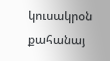կուսակրօն քահանայ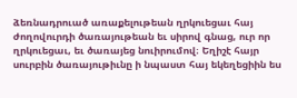ձեռնադրուած առաքելութեան ղրկուեցաւ հայ ժողովուրդի ծառայութեան եւ սիրով գնաց, ուր որ ղրկուեցաւ, եւ ծառայեց նուիրումով։ Եղիշէ հայր սուրբին ծառայութիւնը ի նպաստ հայ եկեղեցիին ես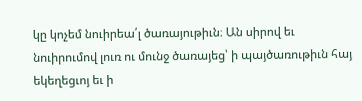կը կոչեմ նուիրեա՛լ ծառայութիւն։ Ան սիրով եւ նուիրումով լուռ ու մունջ ծառայեց՝ ի պայծառութիւն հայ եկեղեցւոյ եւ ի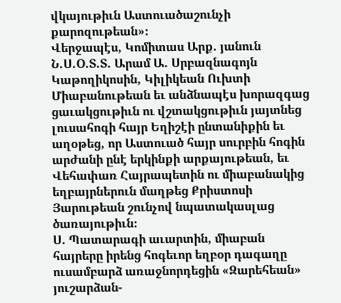վկայութիւն Աստուածաշունչի քարոզութեան»։
Վերջապէս, Կոմիտաս Արք. յանուն Ն.Ս.Օ.Տ.Տ. Արամ Ա. Սրբազնագոյն Կաթողիկոսին, Կիլիկեան Ուխտի Միաբանութեան եւ անձնապէս խորազգաց ցաւակցութիւն ու վշտակցութիւն յայտնեց լուսահոգի հայր Եղիշէի ընտանիքին եւ աղօթեց, որ Աստուած հայր սուրբին հոգին արժանի ընէ երկինքի արքայութեան, եւ Վեհափառ Հայրապետին ու միաբանակից եղբայրներուն մաղթեց Քրիստոսի Յարութեան շունչով նպատակասլաց ծառայութիւն։
Ս. Պատարագի աւարտին, միաբան հայրերը իրենց հոգեւոր եղբօր դագաղը ուսամբարձ առաջնորդեցին «Զարեհեան» յուշարձան-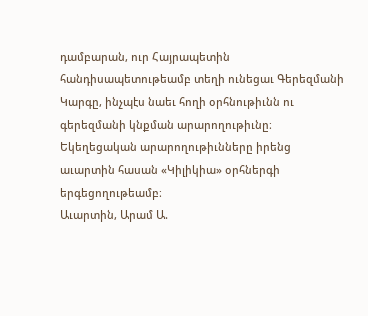դամբարան, ուր Հայրապետին հանդիսապետութեամբ տեղի ունեցաւ Գերեզմանի Կարգը, ինչպէս նաեւ հողի օրհնութիւնն ու գերեզմանի կնքման արարողութիւնը։
Եկեղեցական արարողութիւնները իրենց աւարտին հասան «Կիլիկիա» օրհներգի երգեցողութեամբ։
Աւարտին, Արամ Ա.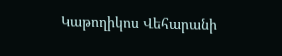Կաթողիկոս Վեհարանի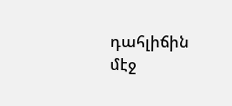դահլիճին մէջ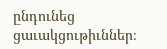ընդունեց ցաւակցութիւններ։